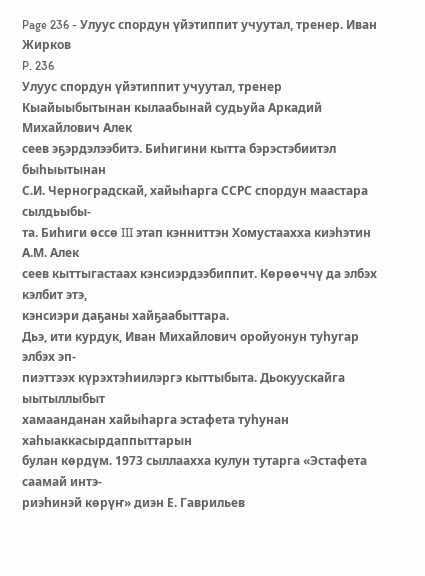Page 236 - Улуус спордун үйэтиппит учуутал, тренер. Иван Жирков
P. 236
Улуус спордун үйэтиппит учуутал, тренер
Кыайыыбытынан кылаабынай судьуйа Аркадий Михайлович Алек
сеев эҕэрдэлээбитэ. Биһигини кытта бэрэстэбиитэл быһыытынан
С.И. Черноградскай, хайыһарга ССРС спордун маастара сылдьыбы-
та. Биһиги өссө III этап кэнниттэн Хомустаахха киэһэтин А.М. Алек
сеев кыттыгастаах кэнсиэрдээбиппит. Көрөөччү да элбэх кэлбит этэ,
кэнсиэри даҕаны хайҕаабыттара.
Дьэ, ити курдук, Иван Михайлович оройуонун туһугар элбэх эп-
пиэттээх күрэхтэһиилэргэ кыттыбыта. Дьокуускайга ыытыллыбыт
хамаанданан хайыһарга эстафета туһунан хаһыаккасырдаппыттарын
булан көрдүм. 1973 сыллаахха кулун тутарга «Эстафета саамай интэ-
риэһинэй көрүҥ» диэн Е. Гаврильев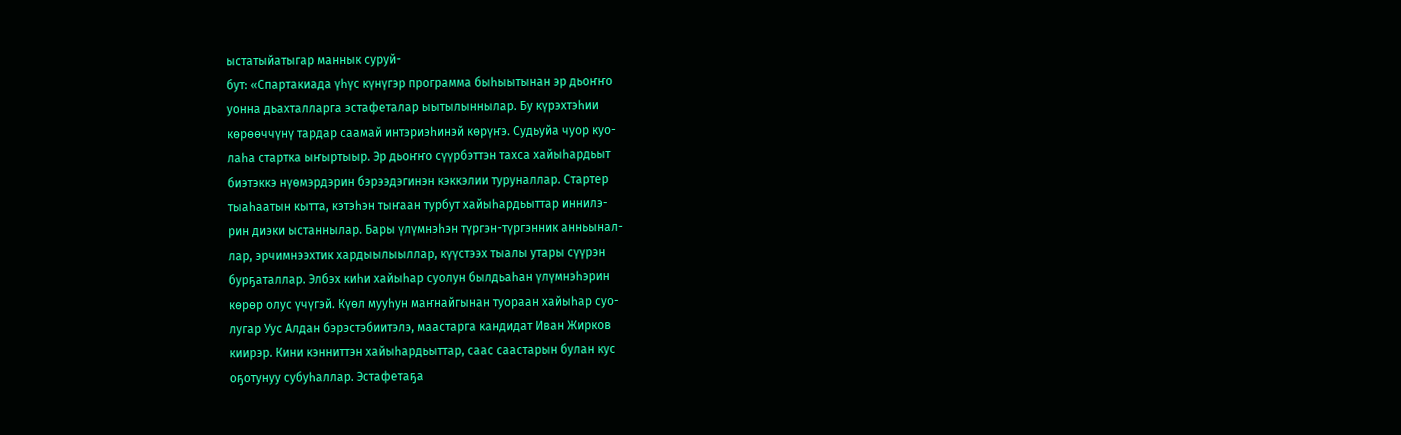ыстатыйатыгар маннык суруй-
бут: «Спартакиада үһүс күнүгэр программа быһыытынан эр дьоҥҥо
уонна дьахталларга эстафеталар ыытылыннылар. Бу күрэхтэһии
көрөөччүнү тардар саамай интэриэһинэй көрүҥэ. Судьуйа чуор куо-
лаһа стартка ыҥыртыыр. Эр дьоҥҥо сүүрбэттэн тахса хайыһардьыт
биэтэккэ нүөмэрдэрин бэрээдэгинэн кэккэлии туруналлар. Стартер
тыаһаатын кытта, кэтэһэн тыҥаан турбут хайыһардьыттар иннилэ-
рин диэки ыстаннылар. Бары үлүмнэһэн түргэн-түргэнник анньынал-
лар, эрчимнээхтик хардыылыыллар, күүстээх тыалы утары сүүрэн
бурҕаталлар. Элбэх киһи хайыһар суолун былдьаһан үлүмнэһэрин
көрөр олус үчүгэй. Күөл мууһун маҥнайгынан туораан хайыһар суо-
лугар Уус Алдан бэрэстэбиитэлэ, маастарга кандидат Иван Жирков
киирэр. Кини кэнниттэн хайыһардьыттар, саас саастарын булан кус
оҕотунуу субуһаллар. Эстафетаҕа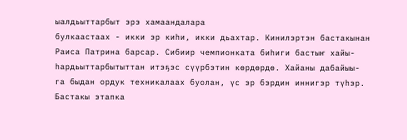ыалдьыттарбыт эрэ хамаандалара
булкаастаах - икки эр киһи, икки дьахтар. Кинилэртэн бастакынан
Раиса Патрина барсар. Сибиир чемпионката биһиги бастыҥ хайы-
һардьыттарбытыттан итэҕэс сүүрбэтин көрдөрдө. Хайаны дабайыы-
га быдан ордук техникалаах буолан, үс эр бэрдин иннигэр түһэр.
Бастакы этапка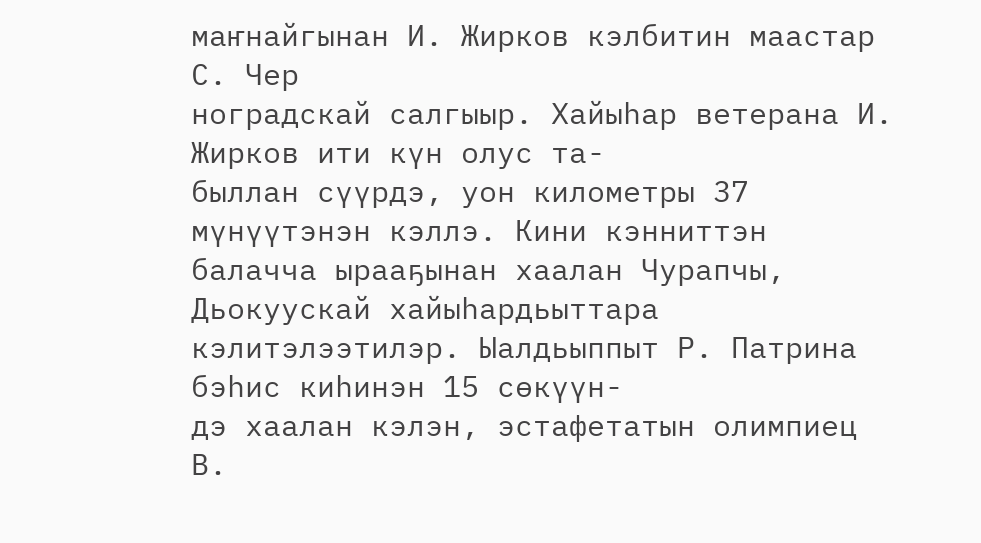маҥнайгынан И. Жирков кэлбитин маастар С. Чер
ноградскай салгыыр. Хайыһар ветерана И. Жирков ити күн олус та-
быллан сүүрдэ, уон километры 37 мүнүүтэнэн кэллэ. Кини кэнниттэн
балачча ырааҕынан хаалан Чурапчы, Дьокуускай хайыһардьыттара
кэлитэлээтилэр. Ыалдьыппыт Р. Патрина бэһис киһинэн 15 сөкүүн-
дэ хаалан кэлэн, эстафетатын олимпиец В.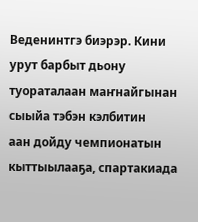Веденинтгэ биэрэр. Кини
урут барбыт дьону туораталаан маҥнайгынан сыыйа тэбэн кэлбитин
аан дойду чемпионатын кыттыылааҕа, спартакиада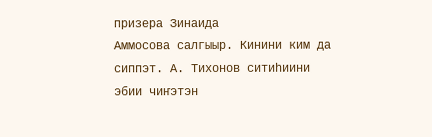призера Зинаида
Аммосова салгыыр. Кинини ким да сиппэт. А. Тихонов ситиһиини
эбии чиҥэтэн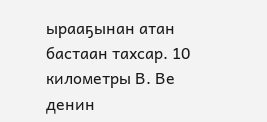ырааҕынан атан бастаан тахсар. 10 километры В. Ве
денин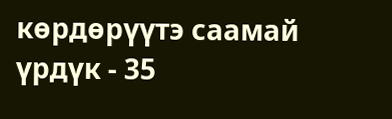көрдөрүүтэ саамай үрдүк - 35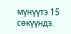мүнүүтэ 15 сөкүүндэ.